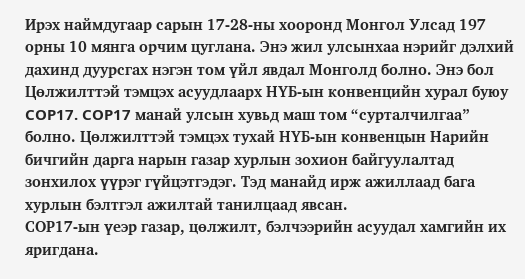Ирэх наймдугаар сарын 17-28-ны хооронд Монгол Улсад 197 орны 10 мянга орчим цуглана. Энэ жил улсынхаа нэрийг дэлхий дахинд дуурсгах нэгэн том үйл явдал Монголд болно. Энэ бол Цөлжилттэй тэмцэх асуудлаарх НҮБ-ын конвенцийн хурал буюу COP17. COP17 манай улсын хувьд маш том “сурталчилгаа” болно. Цөлжилттэй тэмцэх тухай НҮБ-ын конвенцын Нарийн бичгийн дарга нарын газар хурлын зохион байгуулалтад зонхилох үүрэг гүйцэтгэдэг. Тэд манайд ирж ажиллаад бага хурлын бэлтгэл ажилтай танилцаад явсан.
СOP17-ын үеэр газар, цөлжилт, бэлчээрийн асуудал хамгийн их яригдана.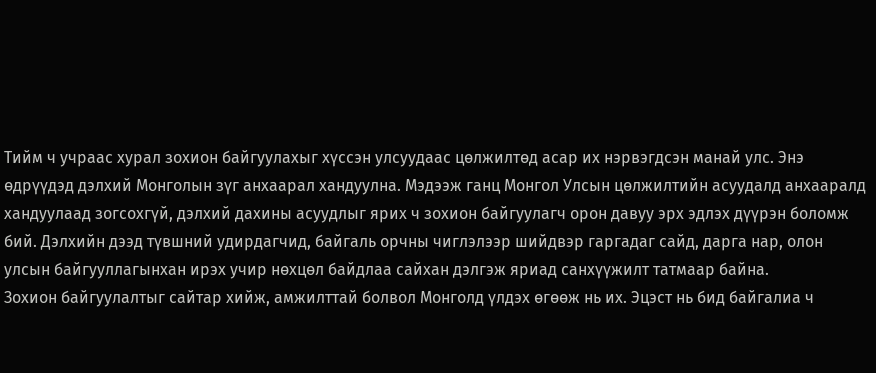Тийм ч учраас хурал зохион байгуулахыг хүссэн улсуудаас цөлжилтөд асар их нэрвэгдсэн манай улс. Энэ өдрүүдэд дэлхий Монголын зүг анхаарал хандуулна. Мэдээж ганц Монгол Улсын цөлжилтийн асуудалд анхааралд хандуулаад зогсохгүй, дэлхий дахины асуудлыг ярих ч зохион байгуулагч орон давуу эрх эдлэх дүүрэн боломж бий. Дэлхийн дээд түвшний удирдагчид, байгаль орчны чиглэлээр шийдвэр гаргадаг сайд, дарга нар, олон улсын байгууллагынхан ирэх учир нөхцөл байдлаа сайхан дэлгэж яриад санхүүжилт татмаар байна.
Зохион байгуулалтыг сайтар хийж, амжилттай болвол Монголд үлдэх өгөөж нь их. Эцэст нь бид байгалиа ч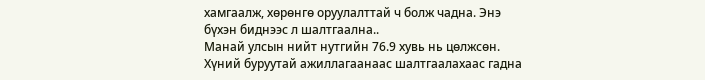хамгаалж, хөрөнгө оруулалттай ч болж чадна. Энэ бүхэн биднээс л шалтгаална..
Манай улсын нийт нутгийн 76.9 хувь нь цөлжсөн. Хүний буруутай ажиллагаанаас шалтгаалахаас гадна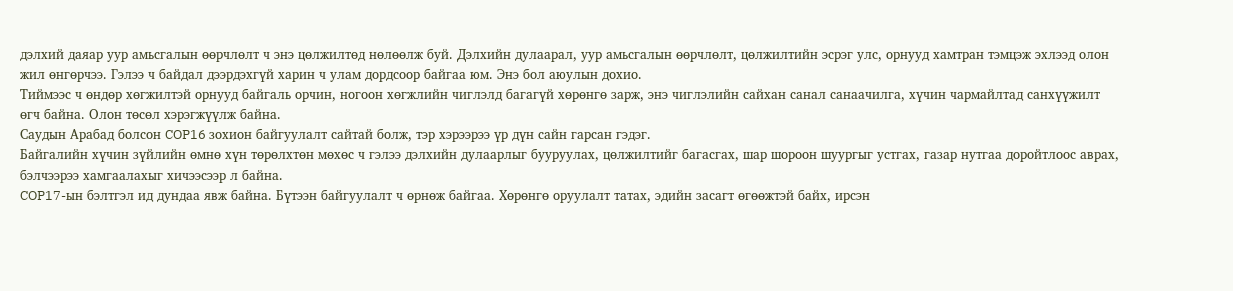дэлхий даяар уур амьсгалын өөрчлөлт ч энэ цөлжилтөд нөлөөлж буй. Дэлхийн дулаарал, уур амьсгалын өөрчлөлт, цөлжилтийн эсрэг улс, орнууд хамтран тэмцэж эхлээд олон жил өнгөрчээ. Гэлээ ч байдал дээрдэхгүй харин ч улам дордсоор байгаа юм. Энэ бол аюулын дохио.
Тиймээс ч өндөр хөгжилтэй орнууд байгаль орчин, ногоон хөгжлийн чиглэлд багагүй хөрөнгө зарж, энэ чиглэлийн сайхан санал санаачилга, хүчин чармайлтад санхүүжилт өгч байна. Олон төсөл хэрэгжүүлж байна.
Саудын Арабад болсон COP16 зохион байгуулалт сайтай болж, тэр хэрээрээ үр дүн сайн гарсан гэдэг.
Байгалийн хүчин зүйлийн өмнө хүн төрөлхтөн мөхөс ч гэлээ дэлхийн дулаарлыг бууруулах, цөлжилтийг багасгах, шар шороон шуургыг устгах, газар нутгаа доройтлоос аврах, бэлчээрээ хамгаалахыг хичээсээр л байна.
COP17-ын бэлтгэл ид дундаа явж байна. Бүтээн байгуулалт ч өрнөж байгаа. Хөрөнгө оруулалт татах, эдийн засагт өгөөжтэй байх, ирсэн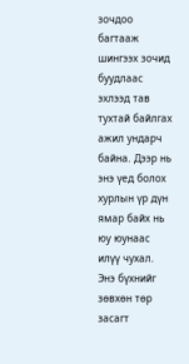зочдоо багтааж шингээх зочид буудлаас эхлээд тав тухтай байлгах ажил ундарч байна. Дээр нь энэ үед болох хурлын үр дүн ямар байх нь юу юунаас илүү чухал. Энэ бүхнийг зөвхөн төр засагт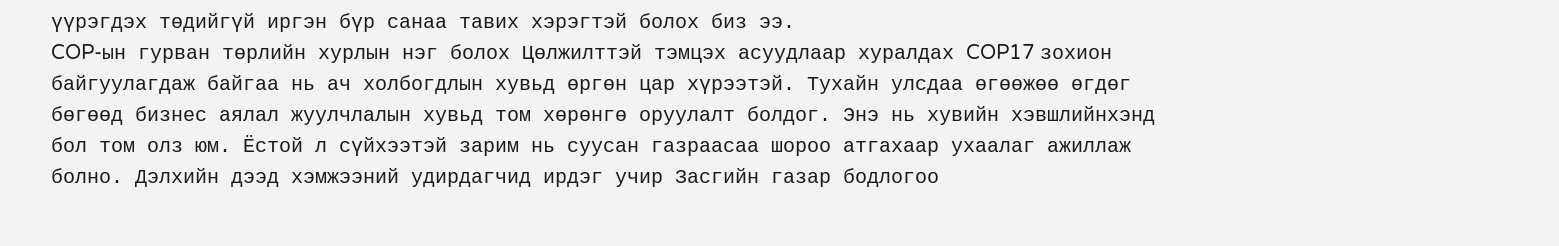үүрэгдэх төдийгүй иргэн бүр санаа тавих хэрэгтэй болох биз ээ.
COP-ын гурван төрлийн хурлын нэг болох Цөлжилттэй тэмцэх асуудлаар хуралдах COP17 зохион байгуулагдаж байгаа нь ач холбогдлын хувьд өргөн цар хүрээтэй. Тухайн улсдаа өгөөжөө өгдөг бөгөөд бизнес аялал жуулчлалын хувьд том хөрөнгө оруулалт болдог. Энэ нь хувийн хэвшлийнхэнд бол том олз юм. Ёстой л сүйхээтэй зарим нь суусан газраасаа шороо атгахаар ухаалаг ажиллаж болно. Дэлхийн дээд хэмжээний удирдагчид ирдэг учир Засгийн газар бодлогоо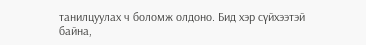танилцуулах ч боломж олдоно. Бид хэр сүйхээтэй байна,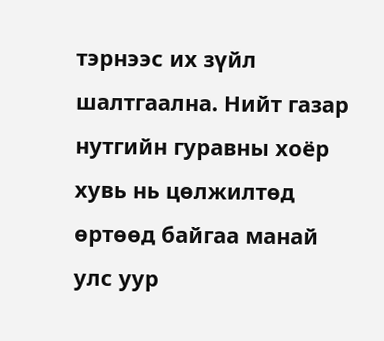тэрнээс их зүйл шалтгаална. Нийт газар нутгийн гуравны хоёр хувь нь цөлжилтөд өртөөд байгаа манай улс уур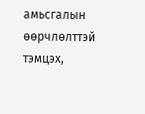амьсгалын өөрчлөлттэй тэмцэх,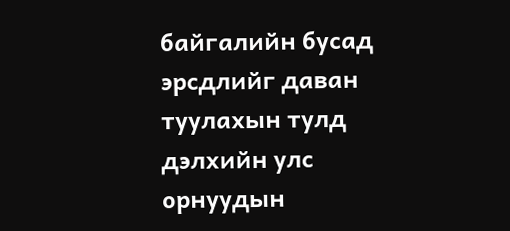байгалийн бусад эрсдлийг даван туулахын тулд дэлхийн улс орнуудын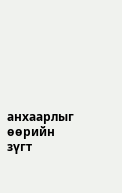анхаарлыг өөрийн зүгт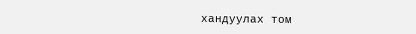хандуулах том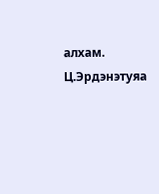алхам.
Ц.Эрдэнэтуяа